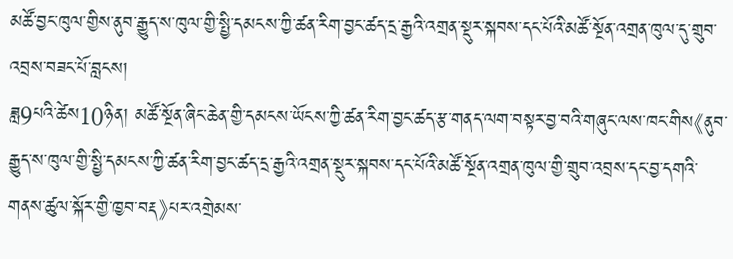མཚོ་བྱང་ཁུལ་གྱིས་ནུབ་རྒྱུད་ས་ཁུལ་གྱི་སྤྱི་དམངས་ཀྱི་ཚན་རིག་བྱང་ཚད་དྲ་རྒྱའི་འགྲན་སྡུར་སྐབས་དང་པོའི་མཚོ་སྔོན་འགྲན་ཁུལ་དུ་གྲུབ་འབྲས་བཟང་པོ་བླངས།
ཟླ9པའི་ཚེས10ཉིན། མཚོ་སྔོན་ཞིང་ཆེན་གྱི་དམངས་ཡོངས་ཀྱི་ཚན་རིག་བྱང་ཚད་རྩ་གནད་ལག་བསྟར་བྱ་བའི་གཞུང་ལས་ཁང་གིས《ནུབ་རྒྱུད་ས་ཁུལ་གྱི་སྤྱི་དམངས་ཀྱི་ཚན་རིག་བྱང་ཚད་དྲ་རྒྱའི་འགྲན་སྡུར་སྐབས་དང་པོའི་མཚོ་སྔོན་འགྲན་ཁུལ་གྱི་གྲུབ་འབྲས་དང་བྱ་དགའི་གནས་ཚུལ་སྐོར་གྱི་ཁྱབ་བརྡ》པར་འགྲེམས་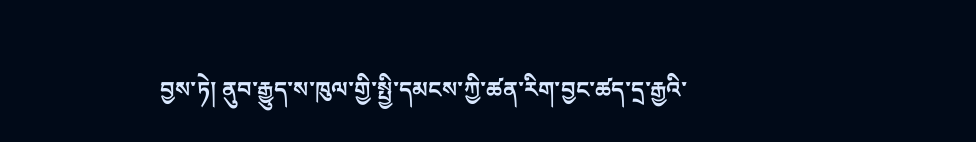བྱས་ཏེ། ནུབ་རྒྱུད་ས་ཁུལ་གྱི་སྤྱི་དམངས་ཀྱི་ཚན་རིག་བྱང་ཚད་དྲ་རྒྱའི་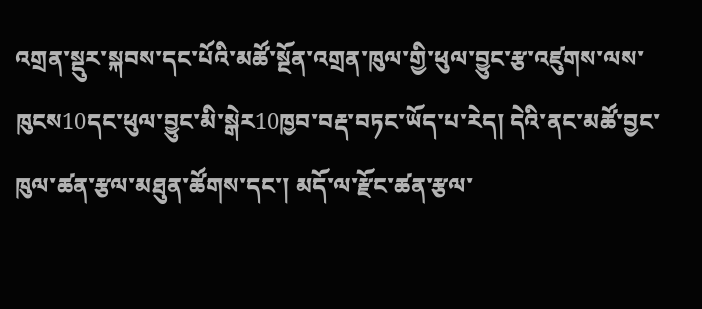འགྲན་སྡུར་སྐབས་དང་པོའི་མཚོ་སྔོན་འགྲན་ཁུལ་གྱི་ཕུལ་བྱུང་རྩ་འཛུགས་ལས་ཁུངས10དང་ཕུལ་བྱུང་མི་སྒེར10ཁྱབ་བརྡ་བཏང་ཡོད་པ་རེད། དེའི་ནང་མཚོ་བྱང་ཁུལ་ཚན་རྩལ་མཐུན་ཚོགས་དང་། མདོ་ལ་རྫོང་ཚན་རྩལ་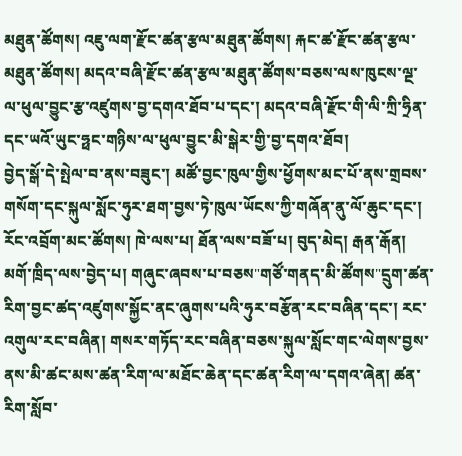མཐུན་ཚོགས། འཇུ་ལག་རྫོང་ཚན་རྩལ་མཐུན་ཚོགས། རྐང་ཚ་རྫོང་ཚན་རྩལ་མཐུན་ཚོགས། མདའ་བཞི་རྫོང་ཚན་རྩལ་མཐུན་ཚོགས་བཅས་ལས་ཁུངས་ལྔ་ལ་ཕུལ་བྱུང་རྩ་འཛུགས་བྱ་དགའ་ཐོབ་པ་དང་། མདའ་བཞི་རྫོང་གི་ལི་ཀྲི་ཧྲིན་དང་ཡའོ་ཡུང་ཧྥང་གཉིས་ལ་ཕུལ་བྱུང་མི་སྒེར་གྱི་བྱ་དགའ་ཐོབ།
བྱེད་སྒོ་དེ་སྤེལ་བ་ནས་བཟུང་། མཚོ་བྱང་ཁུལ་གྱིས་ཕྱོགས་མང་པོ་ནས་གྲབས་གསོག་དང་སྐུལ་སློང་ཧུར་ཐག་བྱས་ཏེ་ཁུལ་ཡོངས་ཀྱི་གཞོན་ནུ་ལོ་ཆུང་དང་། རོང་འབྲོག་མང་ཚོགས། ཁེ་ལས་པ། ཐོན་ལས་བཟོ་པ། བུད་མེད། རྒན་རྒོན། མགོ་ཁྲིད་ལས་བྱེད་པ། གཞུང་ཞབས་པ་བཅས"གཙོ་གནད་མི་ཚོགས"དྲུག་ཚན་རིག་བྱང་ཚད་འཛུགས་སྐྱོང་ནང་ཞུགས་པའི་ཧུར་བརྩོན་རང་བཞིན་དང་། རང་འགུལ་རང་བཞིན། གསར་གཏོད་རང་བཞིན་བཅས་སྐུལ་སློང་གང་ལེགས་བྱས་ནས་མི་ཚང་མས་ཚན་རིག་ལ་མཐོང་ཆེན་དང་ཚན་རིག་ལ་དགའ་ཞེན། ཚན་རིག་སློབ་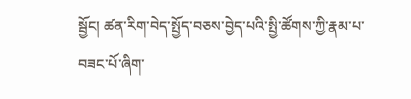སྦྱོང། ཚན་རིག་བེད་སྤྱོད་བཅས་བྱེད་པའི་སྤྱི་ཚོགས་ཀྱི་རྣམ་པ་བཟང་པོ་ཞིག་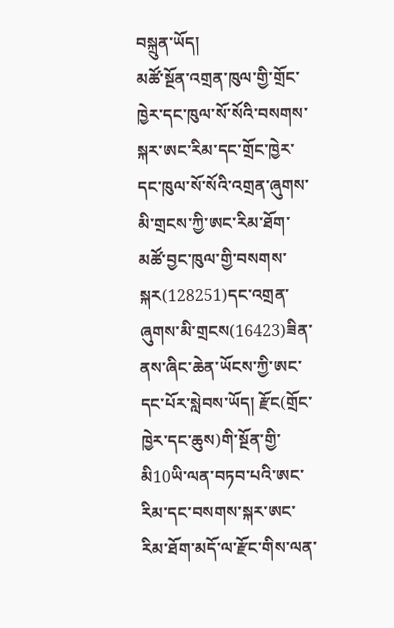བསྐྲུན་ཡོད།
མཚོ་སྔོན་འགྲན་ཁུལ་གྱི་གྲོང་ཁྱེར་དང་ཁུལ་སོ་སོའི་བསགས་སྐར་ཨང་རིམ་དང་གྲོང་ཁྱེར་དང་ཁུལ་སོ་སོའི་འགྲན་ཞུགས་མི་གྲངས་ཀྱི་ཨང་རིམ་ཐོག་མཚོ་བྱང་ཁུལ་གྱི་བསགས་སྐར(128251)དང་འགྲན་ཞུགས་མི་གྲངས(16423)ཟིན་ནས་ཞིང་ཆེན་ཡོངས་ཀྱི་ཨང་དང་པོར་སླེབས་ཡོད། རྫོང(གྲོང་ཁྱེར་དང་ཆུས)གི་སྔོན་གྱི་མི10ཡི་ལན་བཏབ་པའི་ཨང་རིམ་དང་བསགས་སྐར་ཨང་རིམ་ཐོག་མདོ་ལ་རྫོང་གིས་ལན་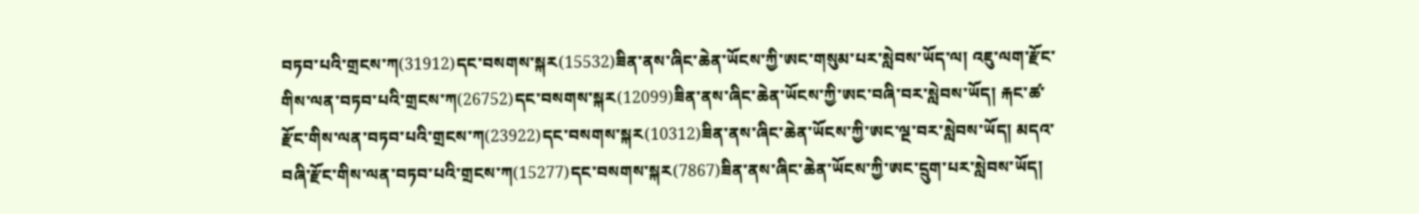བཏབ་པའི་གྲངས་ཀ(31912)དང་བསགས་སྐར(15532)ཟིན་ནས་ཞིང་ཆེན་ཡོངས་ཀྱི་ཨང་གསུམ་པར་སླེབས་ཡོད་ལ། འཇུ་ལག་རྫོང་གིས་ལན་བཏབ་པའི་གྲངས་ཀ(26752)དང་བསགས་སྐར(12099)ཟིན་ནས་ཞིང་ཆེན་ཡོངས་ཀྱི་ཨང་བཞི་བར་སླེབས་ཡོད། རྐང་ཚ་རྫོང་གིས་ལན་བཏབ་པའི་གྲངས་ཀ(23922)དང་བསགས་སྐར(10312)ཟིན་ནས་ཞིང་ཆེན་ཡོངས་ཀྱི་ཨང་ལྔ་བར་སླེབས་ཡོད། མདའ་བཞི་རྫོང་གིས་ལན་བཏབ་པའི་གྲངས་ཀ(15277)དང་བསགས་སྐར(7867)ཟིན་ནས་ཞིང་ཆེན་ཡོངས་ཀྱི་ཨང་དྲུག་པར་སླེབས་ཡོད།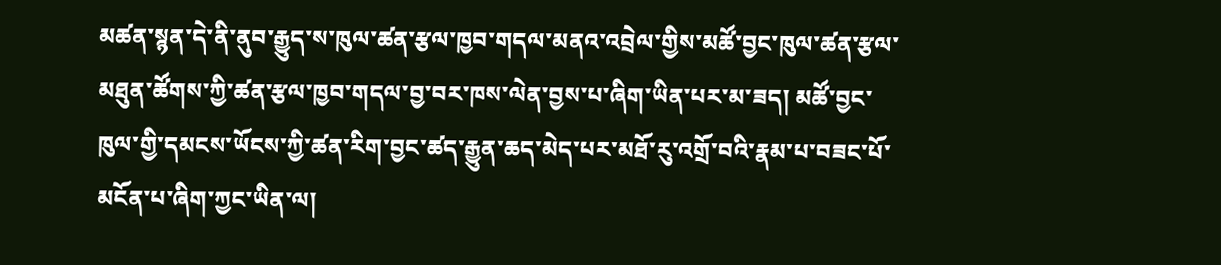མཚན་སྙན་དེ་ནི་ནུབ་རྒྱུད་ས་ཁུལ་ཚན་རྩལ་ཁྱབ་གདལ་མནའ་འབྲེལ་གྱིས་མཚོ་བྱང་ཁུལ་ཚན་རྩལ་མཐུན་ཚོགས་ཀྱི་ཚན་རྩལ་ཁྱབ་གདལ་བྱ་བར་ཁས་ལེན་བྱས་པ་ཞིག་ཡིན་པར་མ་ཟད། མཚོ་བྱང་ཁུལ་གྱི་དམངས་ཡོངས་ཀྱི་ཚན་རིག་བྱང་ཚད་རྒྱུན་ཆད་མེད་པར་མཐོ་རུ་འགྲོ་བའི་རྣམ་པ་བཟང་པོ་མངོན་པ་ཞིག་ཀྱང་ཡིན་ལ།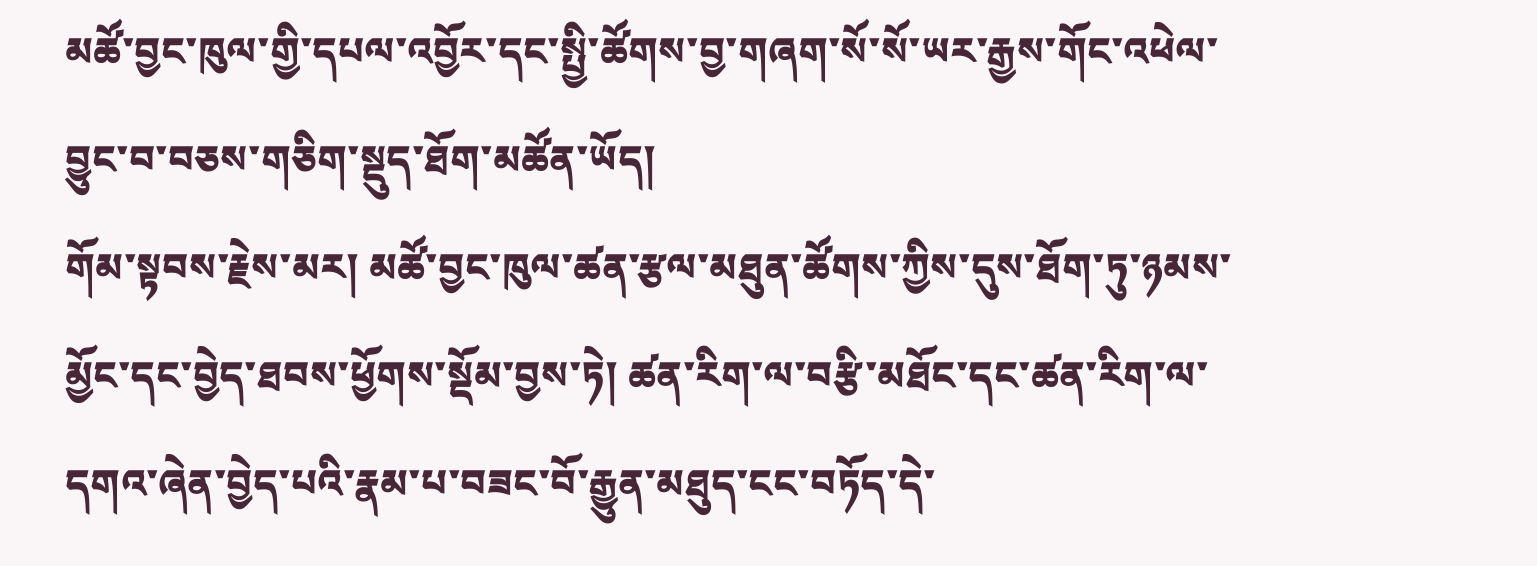མཚོ་བྱང་ཁུལ་གྱི་དཔལ་འབྱོར་དང་སྤྱི་ཚོགས་བྱ་གཞག་སོ་སོ་ཡར་རྒྱས་གོང་འཕེལ་བྱུང་བ་བཅས་གཅིག་སྡུད་ཐོག་མཚོན་ཡོད།
གོམ་སྟབས་རྗེས་མར། མཚོ་བྱང་ཁུལ་ཚན་རྩལ་མཐུན་ཚོགས་ཀྱིས་དུས་ཐོག་ཏུ་ཉམས་མྱོང་དང་བྱེད་ཐབས་ཕྱོགས་སྡོམ་བྱས་ཏེ། ཚན་རིག་ལ་བརྩི་མཐོང་དང་ཚན་རིག་ལ་དགའ་ཞེན་བྱེད་པའི་རྣམ་པ་བཟང་བོ་རྒྱུན་མཐུད་ངང་བཏོད་དེ་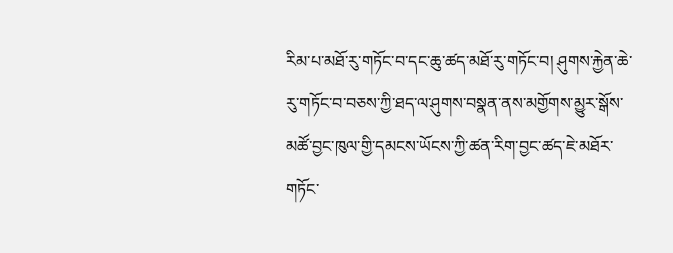རིམ་པ་མཐོ་རུ་གཏོང་བ་དང་ཆུ་ཚད་མཐོ་རུ་གཏོང་བ། ཤུགས་རྐྱེན་ཆེ་རུ་གཏོང་བ་བཅས་ཀྱི་ཐད་ལ་ཤུགས་བསྣན་ནས་མགྱོགས་མྱུར་སྒོས་མཚོ་བྱང་ཁུལ་གྱི་དམངས་ཡོངས་ཀྱི་ཚན་རིག་བྱང་ཚད་ཇེ་མཐོར་གཏོང་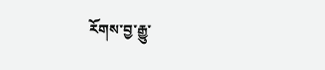རོགས་བྱ་རྒྱུ་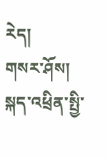རེད།
གསར་ཤོས།
སྐད་འཕྲིན་སྤྱི་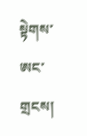སྟེགས་ཨང་གྲངས།